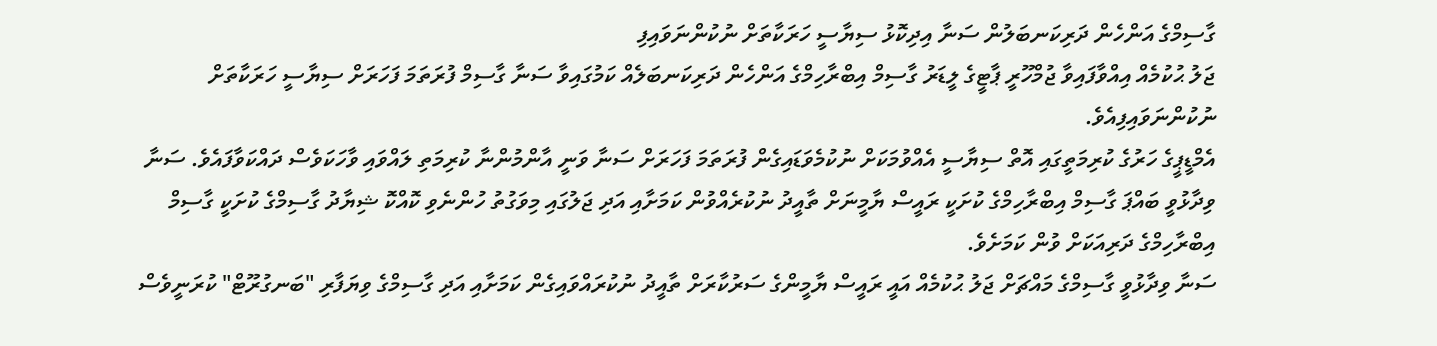ގާސިމްގެ އަންހެން ދަރިކަނބަލުން ސަނާ އިދިކޮޅު ސިޔާސީ ހަރަކާތަށް ނުކުންނަވައިފި
ޖަލު ޙުކުމެއް އިއްވާފައިވާ ޖުމްހޫރީ ޕާޓީގެ ލީޑަރު ގާސިމް އިބްރާހިމްގެ އަންހެން ދަރިކަނބަލެއް ކަމުގައިވާ ސަނާ ގާސިމް ފުރަތަމަ ފަހަރަށް ސިޔާސީ ހަރަކާތަށް ނުކުންނަވައިފިއެވެ.
އެމްޑީޕީގެ ހަރުގެ ކުރިމަތީގައި އޮތް ސިޔާސީ އެއްވުމަކަށް ނުކުމެވަޑައިގެން ފުރަތަމަ ފަހަރަށް ސަނާ ވަނީ އާންމުންނާ ކުރިމަތި ލައްވައި ވާހަކަވެސް ދައްކަވާފައެވެ. ސަނާ ވިދާޅުވީ ބައްޕަ ގާސިމް އިބްރާހިމްގެ ކުށަކީ ރައީސް ޔާމީނަށް ތާއީދު ނުކުރެއްވުން ކަމަށާއި އަދި ޖަލުގައި މިވަގުތު ހުންނެވި ކޮއްކޮ ޝިޔާދު ގާސިމްގެ ކުށަކީ ގާސިމް އިބްރާހިމްގެ ދަރިއަކަށް ވުން ކަމަށެވެ.
ސަނާ ވިދާޅުވީ ގާސިމްގެ މައްޗަށް ޖަލު ޙުކުމެއް އައީ ރައީސް ޔާމީންގެ ސަރުކާރަށް ތާއީދު ނުކުރައްވައިގެން ކަމަށާއި އަދި ގާސިމްގެ ވިޔަފާރި "ބަނގުރޫޓް" ކުރަނީވެސް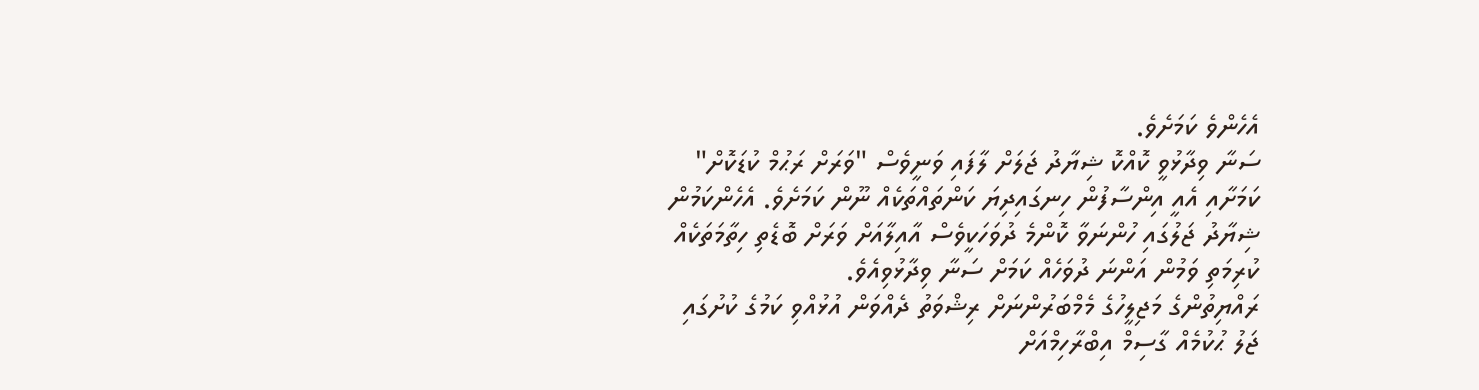އެހެންވެ ކަމަށެވެ.
ސަނާ ވިދާޅުވީ ކޮއްކޮ ޝިޔާދު ޖަލަށް ލާފައި ވަނީވެސް "ވަރަށް ރަޙުމް ކުޑަކޮށް" ކަމަށާއި އެއީ އިންސާފުން ހިނގައިދިޔަ ކަންތައްތަކެއް ނޫން ކަމަށެވެ. އެހެންކަމުން ޝިޔާދު ޖަލުގައި ހުންނަވާ ކޮންމެ ދުވަހަކީވެސް އާއިލާއަށް ވަރަށް ބޮޑެތި ހިތާމަތަކެއް ކުރިމަތި ވަމުން އަންނަ ދުވަހެއް ކަމަށް ސަނާ ވިދާޅުވިއެވެ.
ރައްޔިތުންގެ މަޖިލީހުގެ މެމްބަރުންނަށް ރިޝްވަތު ދެއްވަން އުޅުއްވި ކަމުގެ ކުށުގައި ޖަލު ޙުކުމެއް ގާސިމް އިބްރާހިމްއަށް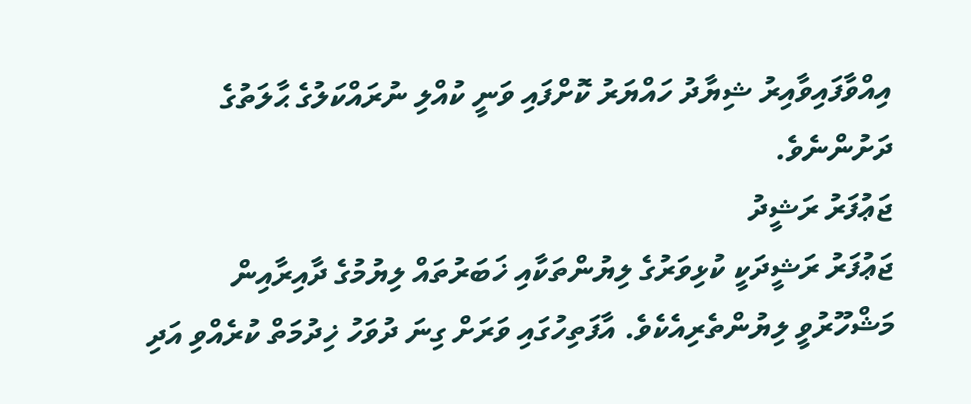އިއްވާފައިވާއިރު ޝިޔާދު ހައްޔަރު ކޮށްފައި ވަނީ ކުއްލި ނުރައްކަލުގެ ޙާލަތުގެ ދަށުންނެވެ.
ޖަޢުފަރު ރަޝީދު
ޖަޢުފަރު ރަޝީދަކީ ކުޅިވަރުގެ ލިޔުންތަކާއި ޚަބަރުތައް ލިޔުމުގެ ދާއިރާއިން މަޝްހޫރުވީ ލިޔުންތެރިއެކެވެ. އާފަތިހުގައި ވަރަށް ގިނަ ދުވަހު ޚިދުމަތް ކުރެއްވި އަދި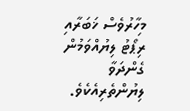މިހާރުވެސް ޚަބަރާއި ރިޕޯޓު ލިޔުއްވަމުން ގެންދަވާ ލިޔުންތެރިއެކެވެ.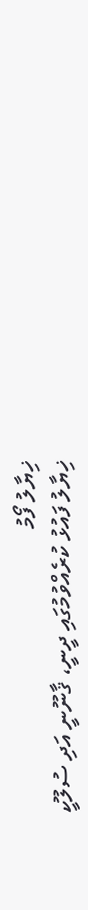ޚިޔާލު ފޯމު
ޚިޔާލު ފައުޅު ކުރެއްވުމުގައި ދީނީ، ޤާނޫނީ އަދި ސުލޫކީ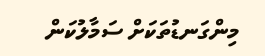މިންގަނޑުތަކަށް ސަމާލުކަން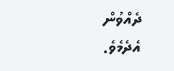ދެއްވުން އެދެމެވެ.